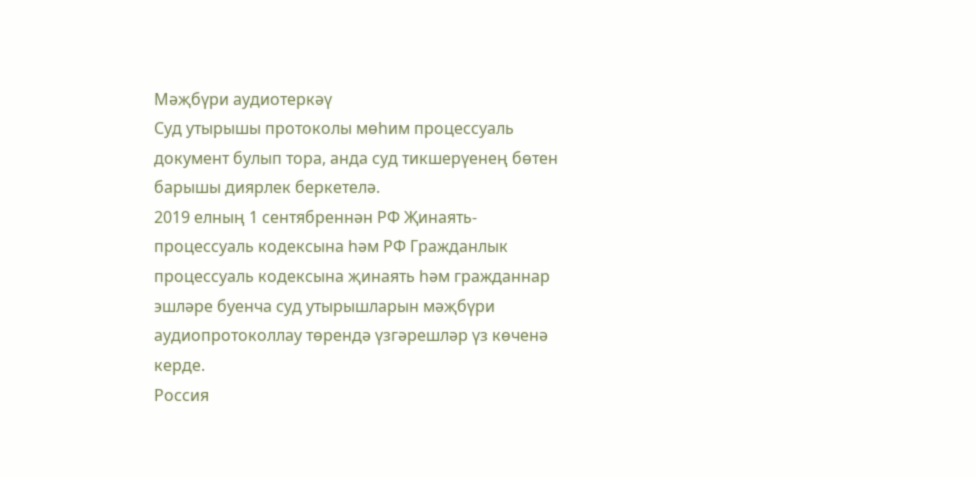Мәҗбүри аудиотеркәү
Суд утырышы протоколы мөһим процессуаль документ булып тора, анда суд тикшерүенең бөтен барышы диярлек беркетелә.
2019 елның 1 сентябреннән РФ Җинаять-процессуаль кодексына һәм РФ Гражданлык процессуаль кодексына җинаять һәм гражданнар эшләре буенча суд утырышларын мәҗбүри аудиопротоколлау төрендә үзгәрешләр үз көченә керде.
Россия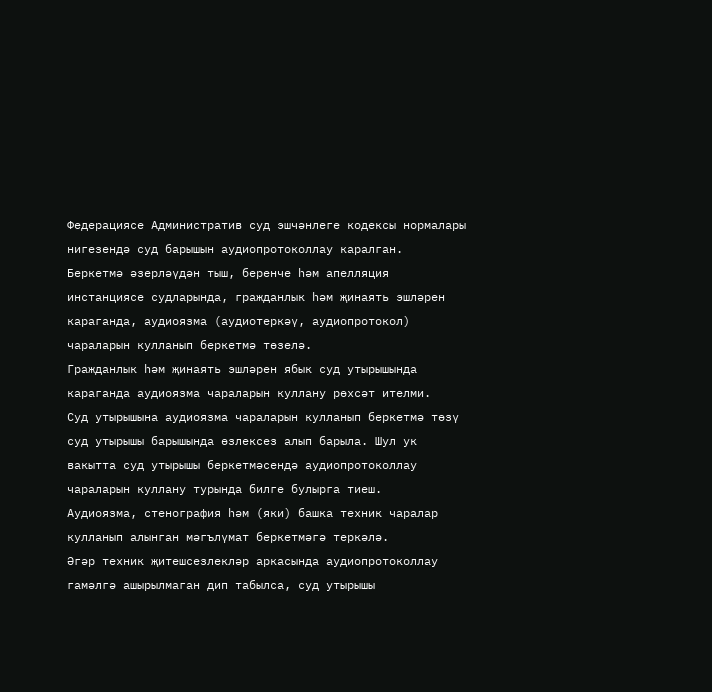Федерациясе Административ суд эшчәнлеге кодексы нормалары нигезендә суд барышын аудиопротоколлау каралган.
Беркетмә әзерләүдән тыш, беренче һәм апелляция инстанциясе судларында, гражданлык һәм җинаять эшләрен караганда, аудиоязма (аудиотеркәү, аудиопротокол) чараларын кулланып беркетмә төзелә.
Гражданлык һәм җинаять эшләрен ябык суд утырышында караганда аудиоязма чараларын куллану рөхсәт ителми.
Суд утырышына аудиоязма чараларын кулланып беркетмә төзү суд утырышы барышында өзлексез алып барыла. Шул ук вакытта суд утырышы беркетмәсендә аудиопротоколлау чараларын куллану турында билге булырга тиеш.
Аудиоязма, стенография һәм (яки) башка техник чаралар кулланып алынган мәгълүмат беркетмәгә теркәлә.
Әгәр техник җитешсезлекләр аркасында аудиопротоколлау гамәлгә ашырылмаган дип табылса, суд утырышы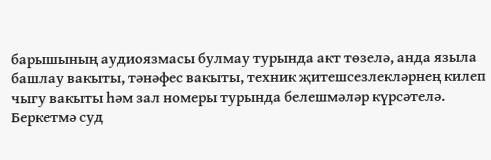барышының аудиоязмасы булмау турында акт төзелә, анда языла башлау вакыты, тәнәфес вакыты, техник җитешсезлекләрнең килеп чыгу вакыты һәм зал номеры турында белешмәләр күрсәтелә.
Беркетмә суд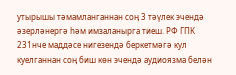утырышы тәмамланганнан соң 3 тәүлек эчендә әзерләнергә һәм имзаланырга тиеш. РФ ГПК 231нче маддәсе нигезендә беркетмәгә кул куелганнан соң биш көн эчендә аудиоязма белән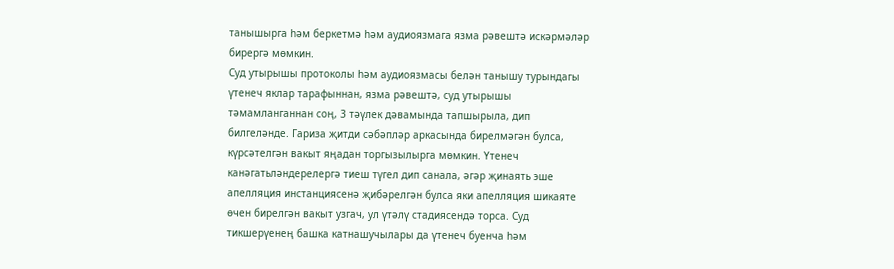танышырга һәм беркетмә һәм аудиоязмага язма рәвештә искәрмәләр бирергә мөмкин.
Суд утырышы протоколы һәм аудиоязмасы белән танышу турындагы үтенеч яклар тарафыннан, язма рәвештә, суд утырышы тәмамланганнан соң, 3 тәүлек дәвамында тапшырыла, дип билгеләнде. Гариза җитди сәбәпләр аркасында бирелмәгән булса, күрсәтелгән вакыт яңадан торгызылырга мөмкин. Үтенеч канәгатьләндерелергә тиеш түгел дип санала, әгәр җинаять эше апелляция инстанциясенә җибәрелгән булса яки апелляция шикаяте өчен бирелгән вакыт узгач, ул үтәлү стадиясендә торса. Суд тикшерүенең башка катнашучылары да үтенеч буенча һәм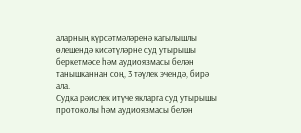аларның күрсәтмәләренә кагылышлы өлешендә кисәтүләрне суд утырышы беркетмәсе һәм аудиоязмасы белән танышканнан соң, 3 тәүлек эчендә, бирә ала.
Судка рәислек итүче якларга суд утырышы протоколы һәм аудиоязмасы белән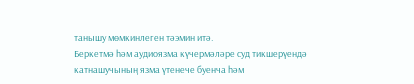танышу мөмкинлеген тәэмин итә.
Беркетмә һәм аудиоязма күчермәләре суд тикшерүендә катнашучының язма үтенече буенча һәм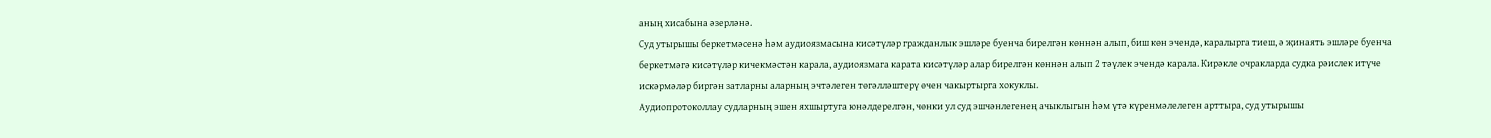аның хисабына әзерләнә.
Суд утырышы беркетмәсенә һәм аудиоязмасына кисәтүләр гражданлык эшләре буенча бирелгән көннән алып, биш көн эчендә, каралырга тиеш, ә җинаять эшләре буенча беркетмәгә кисәтүләр кичекмәстән карала, аудиоязмага карата кисәтүләр алар бирелгән көннән алып 2 тәүлек эчендә карала. Кирәкле очракларда судка рәислек итүче искәрмәләр биргән затларны аларның эчтәлеген төгәлләштерү өчен чакыртырга хокуклы.
Аудиопротоколлау судларның эшен яхшыртуга юнәлдерелгән, чөнки ул суд эшчәнлегенең ачыклыгын һәм үтә күренмәлелеген арттыра, суд утырышы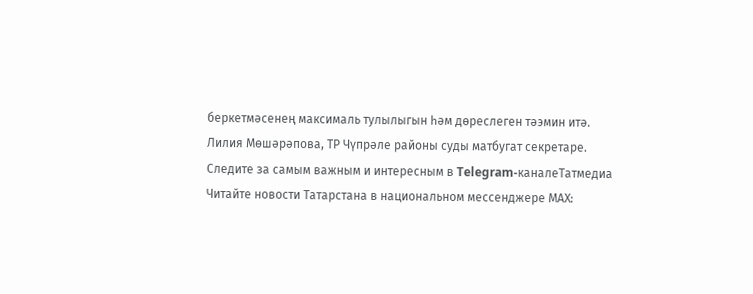беркетмәсенең максималь тулылыгын һәм дөреслеген тәэмин итә.
Лилия Мөшәрәпова, ТР Чүпрәле районы суды матбугат секретаре.
Следите за самым важным и интересным в Telegram-каналеТатмедиа
Читайте новости Татарстана в национальном мессенджере MАХ: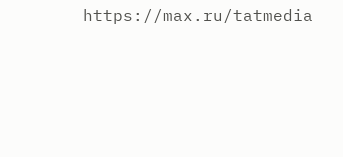https://max.ru/tatmedia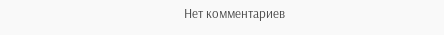Нет комментариев